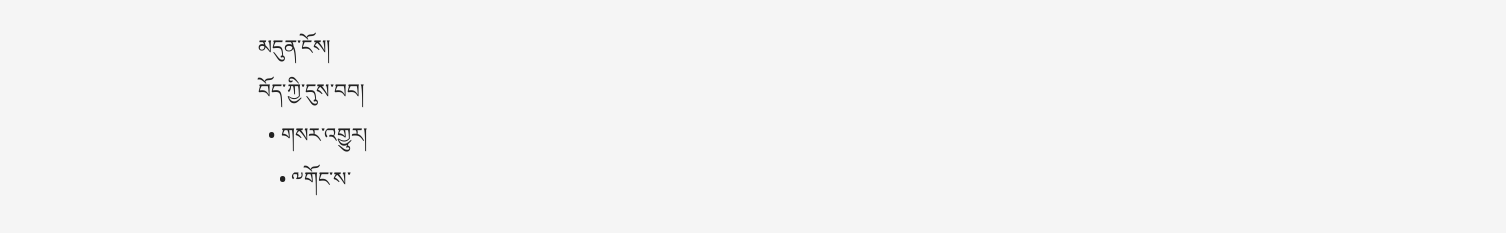མདུན་ངོས།
བོད་ཀྱི་དུས་བབ།
  • གསར་འགྱུར།
    • ༸གོང་ས་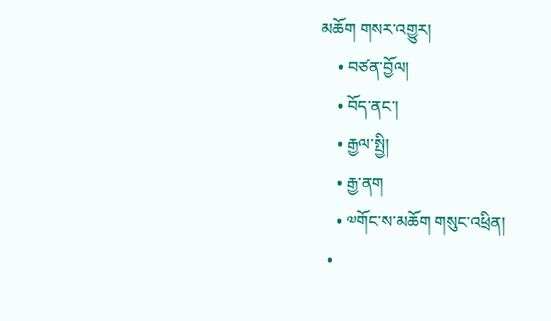མཆོག གསར་འགྱུར།
    • བཙན་བྱོལ།
    • བོད་ནང་།
    • རྒྱལ་སྤྱི།
    • རྒྱ་ནག
    • ༧གོང་ས་མཆོག གསུང་འཕྲིན།
  •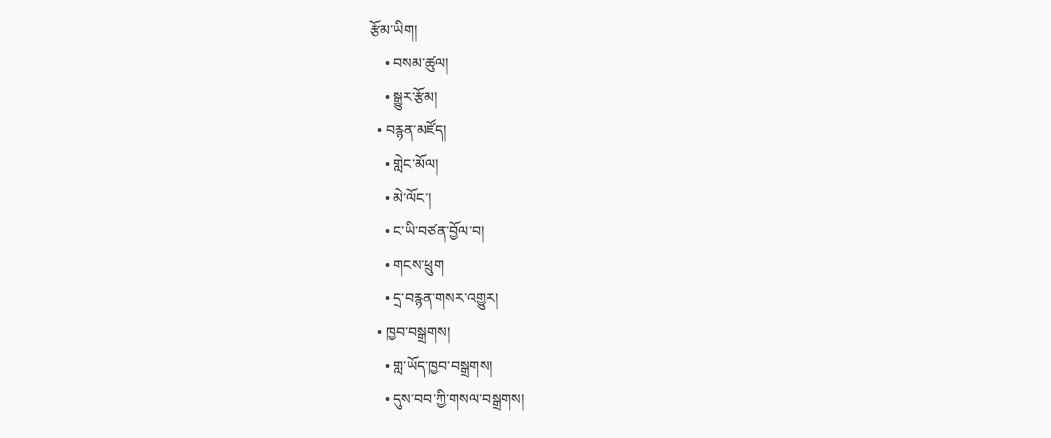རྩོམ་ཡིག།
    • བསམ་ཚུལ།
    • སྒྱུར་རྩོམ།
  • བརྙན་མཛོད།
    • གླེང་མོལ།
    • མེ་ལོང་།
    • ང་ཡི་བཙན་བྱོལ་བ།
    • གངས་ཕྲུག
    • དྲ་བརྙན་གསར་འགྱུར།
  • ཁྱབ་བསྒྲགས།
    • གླ་ཡོད་ཁྱབ་བསྒྲགས།
    • དུས་བབ་ཀྱི་གསལ་བསྒྲགས།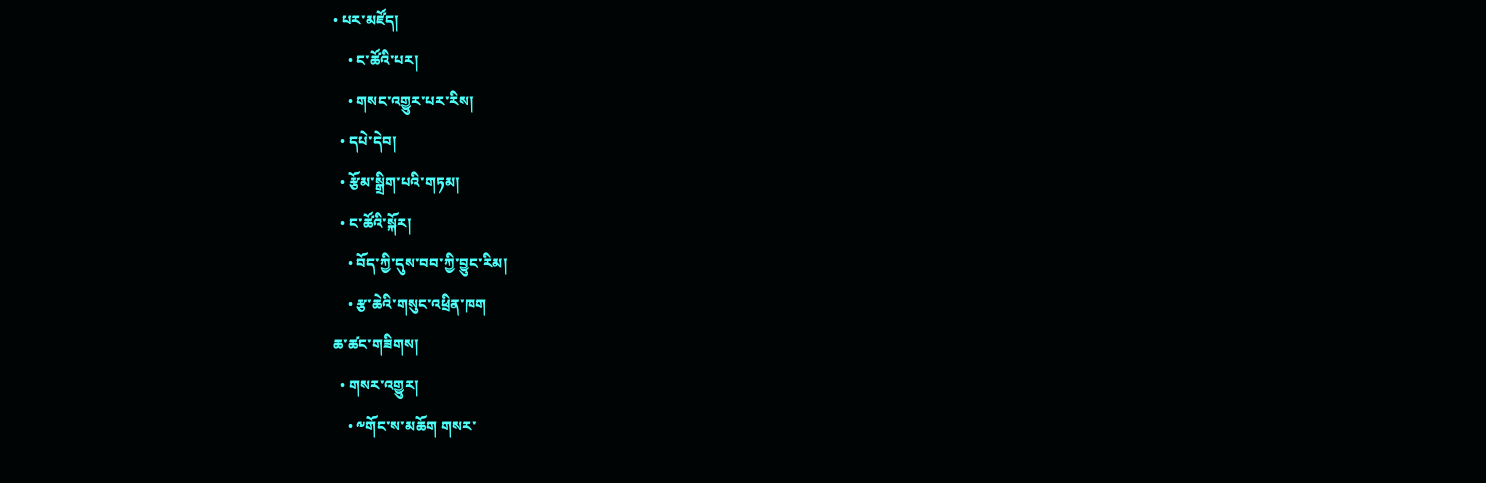• པར་མཛོད།
    • ང་ཚོའི་པར།
    • གསང་འགྱུར་པར་རིས།
  • དཔེ་དེབ།
  • རྩོམ་སྒྲིག་པའི་གཏམ།
  • ང་ཚོའི་སྐོར།
    • བོད་ཀྱི་དུས་བབ་ཀྱི་བྱུང་རིམ།
    • རྩ་ཆེའི་གསུང་འཕྲིན་ཁག
ཆ་ཚང་གཟིགས།
  • གསར་འགྱུར།
    • ༸གོང་ས་མཆོག གསར་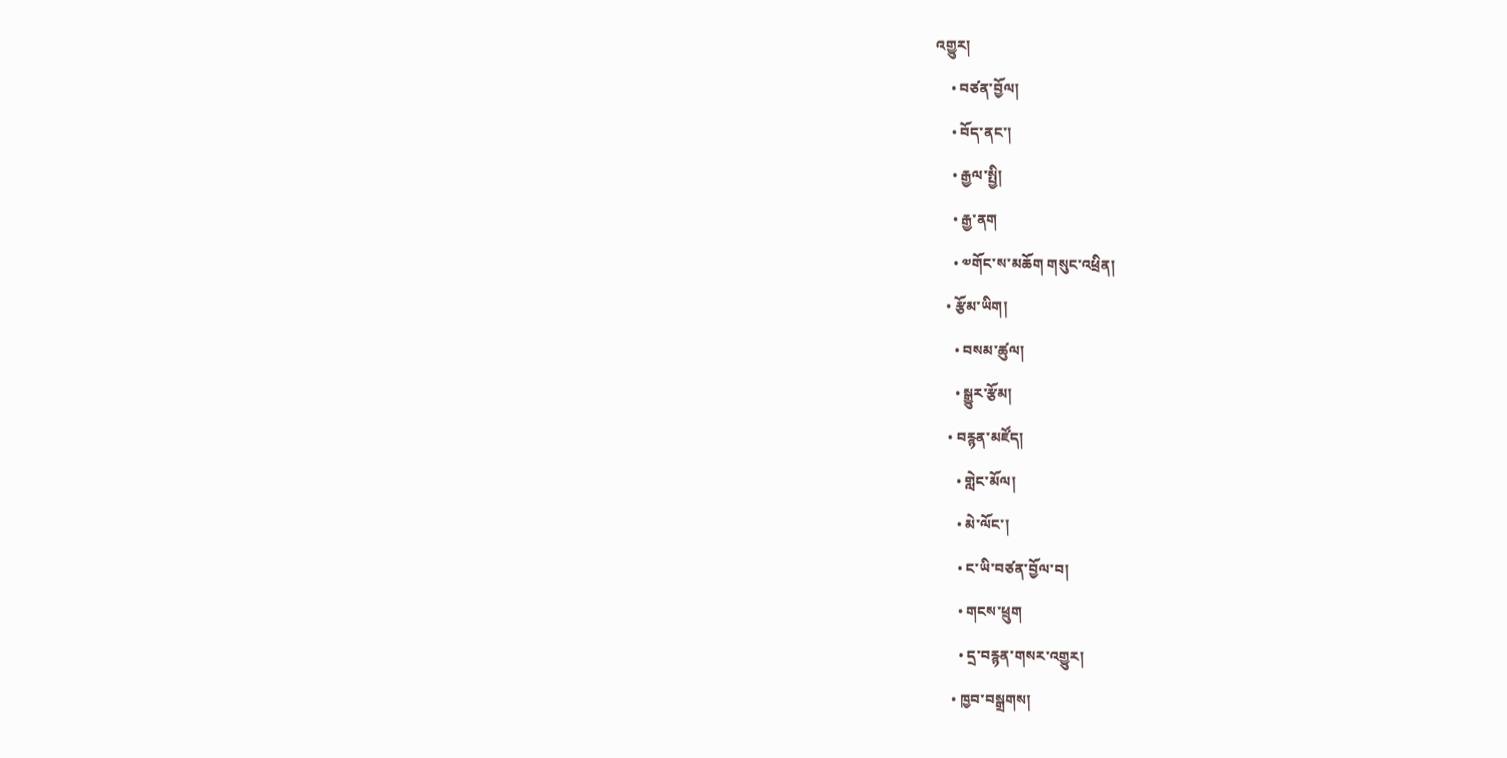འགྱུར།
    • བཙན་བྱོལ།
    • བོད་ནང་།
    • རྒྱལ་སྤྱི།
    • རྒྱ་ནག
    • ༧གོང་ས་མཆོག གསུང་འཕྲིན།
  • རྩོམ་ཡིག།
    • བསམ་ཚུལ།
    • སྒྱུར་རྩོམ།
  • བརྙན་མཛོད།
    • གླེང་མོལ།
    • མེ་ལོང་།
    • ང་ཡི་བཙན་བྱོལ་བ།
    • གངས་ཕྲུག
    • དྲ་བརྙན་གསར་འགྱུར།
  • ཁྱབ་བསྒྲགས།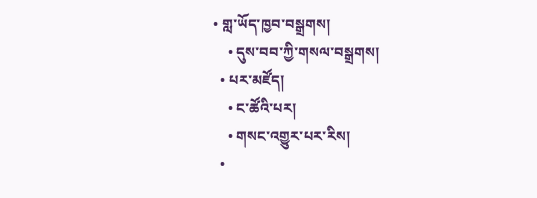• གླ་ཡོད་ཁྱབ་བསྒྲགས།
    • དུས་བབ་ཀྱི་གསལ་བསྒྲགས།
  • པར་མཛོད།
    • ང་ཚོའི་པར།
    • གསང་འགྱུར་པར་རིས།
  •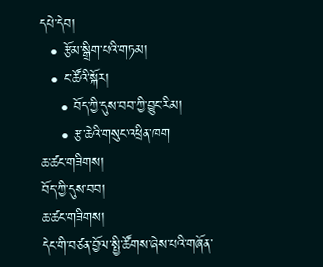དཔེ་དེབ།
  • རྩོམ་སྒྲིག་པའི་གཏམ།
  • ང་ཚོའི་སྐོར།
    • བོད་ཀྱི་དུས་བབ་ཀྱི་བྱུང་རིམ།
    • རྩ་ཆེའི་གསུང་འཕྲིན་ཁག
ཆ་ཚང་གཟིགས།
བོད་ཀྱི་དུས་བབ།
ཆ་ཚང་གཟིགས།
དེང་གི་བཙན་བྱོལ་སྤྱི་ཚོགས་ཞེས་པའི་གཞོན་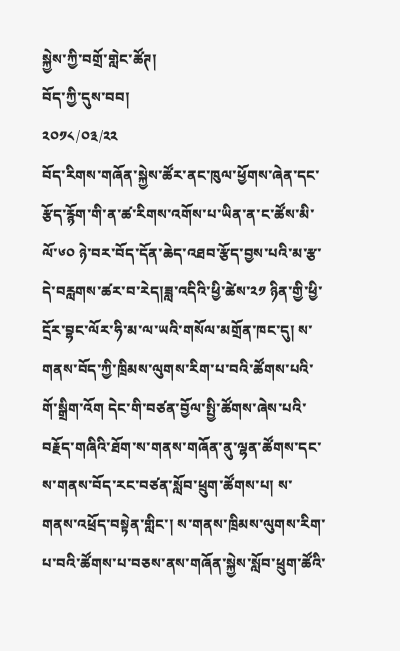སྐྱེས་ཀྱི་བགྲོ་གླེང་ཚོཊ།
བོད་ཀྱི་དུས་བབ།
༢༠༡༨/༠༣/༢༢
བོད་རིགས་གཞོན་སྐྱེས་ཚོར་ནང་ཁུལ་ཕྱོགས་ཞེན་དང་རྩོད་རྙོག་གི་ན་ཚ་རིགས་འགོས་པ་ཡིན་ན་ང་ཚོས་མི་ལོ་༦༠ ཉེ་བར་བོད་དོན་ཆེད་འཐབ་རྩོད་བྱས་པའི་མ་རྩ་དེ་བརླགས་ཚར་བ་རེད།ཟླ་འདིའི་ཕྱི་ཚེས་༢༡ ཉིན་གྱི་ཕྱི་དྲོར་བྷང་ལོར་ཧི་མ་ལ་ཡའི་གསོལ་མགྲོན་ཁང་དུ། ས་གནས་བོད་ཀྱི་ཁྲིམས་ལུགས་རིག་པ་བའི་ཚོགས་པའི་གོ་སྒྲིག་འོག དེང་གི་བཙན་བྱོལ་སྤྱི་ཚོགས་ཞེས་པའི་བརྗོད་གཞིའི་ཐོག་ས་གནས་གཞོན་ནུ་ལྷན་ཚོགས་དང་ས་གནས་བོད་རང་བཙན་སློབ་ཕྲུག་ཚོགས་པ། ས་གནས་འཕྲོད་བསྟེན་གླིང་། ས་གནས་ཁྲིམས་ལུགས་རིག་པ་བའི་ཚོགས་པ་བཅས་ནས་གཞོན་སྐྱེས་སློབ་ཕྲུག་ཚོའི་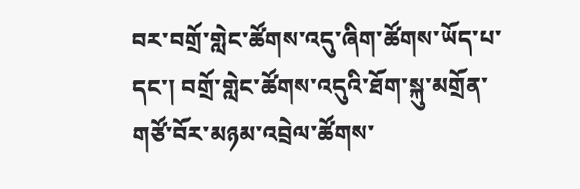བར་བགྲོ་གླེང་ཚོགས་འདུ་ཞིག་ཚོགས་ཡོད་པ་དང་། བགྲོ་གླེང་ཚོགས་འདུའི་ཐོག་སྐུ་མགྲོན་གཙོ་བོར་མཉམ་འབྲེལ་ཚོགས་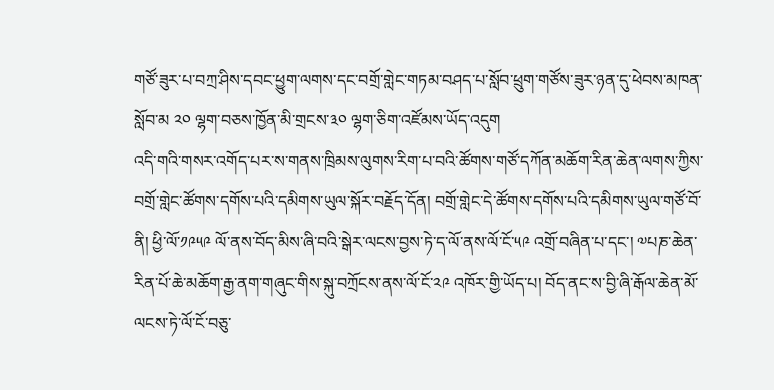གཙོ་ཟུར་པ་བཀྲ་ཤིས་དབང་ཕྱུག་ལགས་དང་བགྲོ་གླེང་གཏམ་བཤད་པ་སློབ་ཕྲུག་གཙོས་ཟུར་ཉན་དུ་ཕེབས་མཁན་སློབ་མ ༢༠ ལྷག་བཅས་ཁྱོན་མི་གྲངས་༣༠ ལྷག་ཅིག་འཛོམས་ཡོད་འདུག
འདི་གའི་གསར་འགོད་པར་ས་གནས་ཁྲིམས་ལུགས་རིག་པ་བའི་ཚོགས་གཙོ་དཀོན་མཆོག་རིན་ཆེན་ལགས་ཀྱིས་བགྲོ་གླེང་ཚོགས་དགོས་པའི་དམིགས་ཡུལ་སྐོར་བརྗོད་དོན། བགྲོ་གླེང་དེ་ཚོགས་དགོས་པའི་དམིགས་ཡུལ་གཙོ་བོ་ནི། ཕྱི་ལོ་༡༩༥༩ ལོ་ནས་བོད་མིས་ཞི་བའི་སྒེར་ལངས་བྱས་ཏེ་ད་ལོ་ནས་ལོ་ངོ་༥༩ འགྲོ་བཞིན་པ་དང་། ༧པཎ་ཆེན་རིན་པོ་ཆེ་མཆོག་རྒྱ་ནག་གཞུང་གིས་སྐུ་བཀྲོངས་ནས་ལོ་ངོ་༢༩ འཁོར་གྱི་ཡོད་པ། བོད་ནང་ས་བྱི་ཞི་རྒོལ་ཆེན་མོ་ལངས་ཏེ་ལོ་ངོ་བཅུ་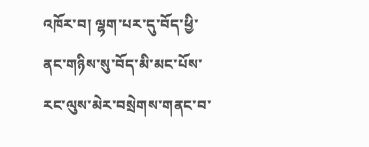འཁོར་བ། ལྷག་པར་དུ་བོད་ཕྱི་ནང་གཉིས་སུ་བོད་མི་མང་པོས་རང་ལུས་མེར་བསྲེགས་གནང་བ་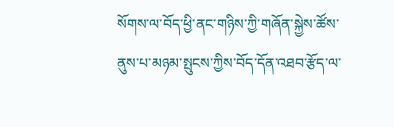སོགས་ལ་བོད་ཕྱི་ནང་གཉིས་ཀྱི་གཞོན་སྐྱེས་ཚོས་ནུས་པ་མཉམ་སྤུངས་ཀྱིས་བོད་དོན་འཐབ་རྩོད་ལ་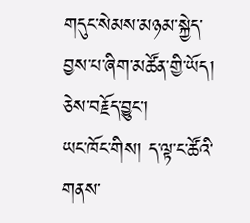གདུང་སེམས་མཉམ་སྐྱེད་བྱས་པ་ཞིག་མཚོན་གྱི་ཡོད། ཅེས་བརྗོད་བྱུང་།
ཡང་ཁོང་གིས། ད་ལྟ་ང་ཚོའི་གནས་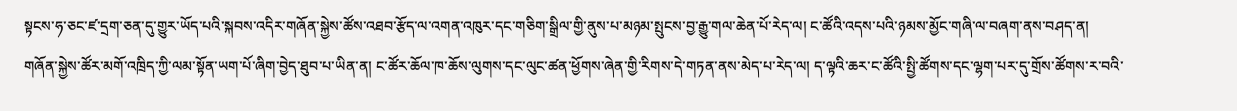སྟངས་ཧ་ཅང་ཛ་དྲག་ཅན་དུ་གྱུར་ཡོད་པའི་སྐབས་འདིར་གཞོན་སྐྱེས་ཚོས་འཐབ་རྩོད་ལ་འགན་འཁུར་དང་གཅིག་སྒྲིལ་གྱི་ནུས་པ་མཉམ་སྤུངས་བྱ་རྒྱུ་གལ་ཆེན་པོ་རེད་ལ། ང་ཚོའི་འདས་པའི་ཉམས་མྱོང་གཞི་ལ་བཞག་ནས་བཤད་ན། གཞོན་སྐྱེས་ཚོར་མགོ་འཁྲིད་ཀྱི་ལམ་སྟོན་ཡག་པོ་ཞིག་བྱེད་ཐུབ་པ་ཡིན་ན། ང་ཚོར་ཆོལ་ཁ་ཆོས་ལུགས་དང་ལུང་ཚན་ཕྱོགས་ཞེན་གྱི་རིགས་དེ་གཏན་ནས་མེད་པ་རེད་ལ། ད་ལྟའི་ཆར་ང་ཚོའི་སྤྱི་ཚོགས་དང་ལྷག་པར་དུ་གྲོས་ཚོགས་ར་བའི་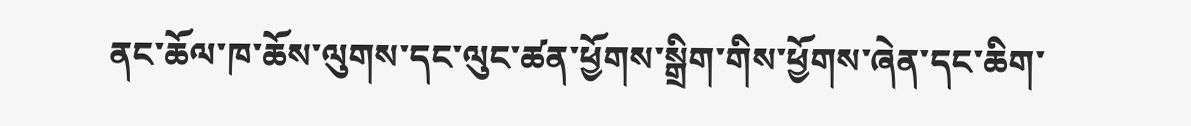ནང་ཆོལ་ཁ་ཆོས་ལུགས་དང་ལུང་ཚན་ཕྱོགས་སྒྲིག་གིས་ཕྱོགས་ཞེན་དང་ཆིག་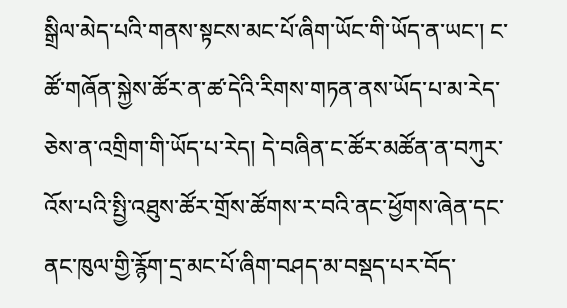སྒྲིལ་མེད་པའི་གནས་སྟངས་མང་པོ་ཞིག་ཡོང་གི་ཡོད་ན་ཡང་། ང་ཚོ་གཞོན་སྐྱེས་ཚོར་ན་ཚ་དེའི་རིགས་གཏན་ནས་ཡོད་པ་མ་རེད་ཅེས་ན་འགྲིག་གི་ཡོད་པ་རེད། དེ་བཞིན་ང་ཚོར་མཚོན་ན་བཀུར་འོས་པའི་སྤྱི་འཐུས་ཚོར་གྲོས་ཚོགས་ར་བའི་ནང་ཕྱོགས་ཞེན་དང་ནང་ཁུལ་གྱི་རྙོག་དྲ་མང་པོ་ཞིག་བཤད་མ་བསྡད་པར་བོད་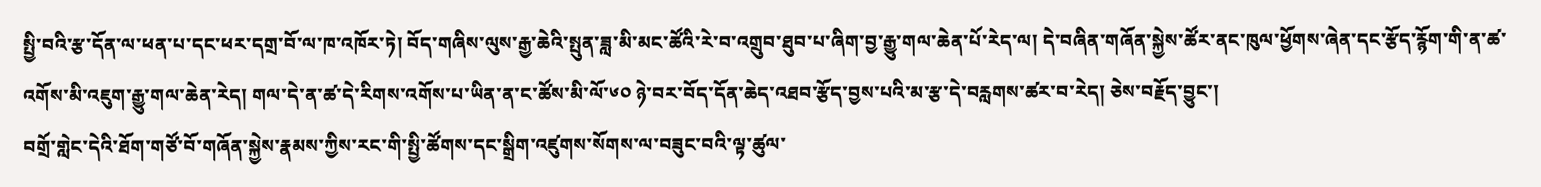སྤྱི་བའི་རྩ་དོན་ལ་ཕན་པ་དང་ཕར་དགྲ་བོ་ལ་ཁ་འཁོར་ཏེ། བོད་གཞིས་ལུས་རྒྱ་ཆེའི་སྤུན་ཟླ་མི་མང་ཚོའི་རེ་བ་འགྲུབ་ཐུབ་པ་ཞིག་བྱ་རྒྱུ་གལ་ཆེན་པོ་རེད་ལ། དེ་བཞིན་གཞོན་སྐྱེས་ཚོར་ནང་ཁུལ་ཕྱོགས་ཞེན་དང་རྩོད་རྙོག་གི་ན་ཚ་འགོས་མི་འཇུག་རྒྱུ་གལ་ཆེན་རེད། གལ་དེ་ན་ཚ་དེ་རིགས་འགོས་པ་ཡིན་ན་ང་ཚོས་མི་ལོ་༦༠ ཉེ་བར་བོད་དོན་ཆེད་འཐབ་རྩོད་བྱས་པའི་མ་རྩ་དེ་བརླགས་ཚར་བ་རེད། ཅེས་བརྗོད་བྱུང་།
བགྲོ་གླེང་དེའི་ཐོག་གཙོ་བོ་གཞོན་སྐྱེས་རྣམས་ཀྱིས་རང་གི་སྤྱི་ཚོགས་དང་སྒྲིག་འཛུགས་སོགས་ལ་བཟུང་བའི་ལྟ་ཚུལ་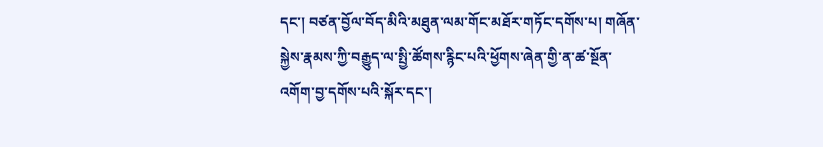དང་། བཙན་བྱོལ་བོད་མིའི་མཐུན་ལམ་གོང་མཐོར་གཏོང་དགོས་པ། གཞོན་སྐྱེས་རྣམས་ཀྱི་བརྒྱུད་ལ་སྤྱི་ཚོགས་རྙིང་པའི་ཕྱོགས་ཞེན་གྱི་ན་ཚ་སྔོན་འགོག་བྱ་དགོས་པའི་སྐོར་དང་།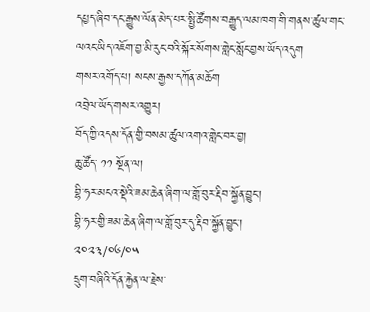དཔྱད་ཞིབ་དང་རྒྱུས་ལོན་མེད་པར་སྤྱི་ཚོགས་བརྒྱུད་ལམ་ཁག་གི་གནས་ཚུལ་གང་ལའང་ཡིད་འཇོག་བྱ་མི་རུང་བའི་སྐོར་སོགས་གླེང་སློང་བྱས་ཡོད་འདུག
གསར་འགོད་པ། སངས་རྒྱས་དཀོན་མཆོག
འབྲེལ་ཡོད་གསར་འགྱུར།
བོད་ཀྱི་འདས་དོན་གྱི་བསམ་ཚུལ་འགའ་གླེང་བར་བྱ།
ཆུ་ཚོད་ ༡༡ སྔོན་ལ།
བྷི་ཧར་མངའ་སྡེའི་ཟམ་ཆེན་ཞིག་ལ་གློ་བུར་རྡིབ་སྐྱོན་བྱུང་།
བྷི་ཧར་གྱི་ཟམ་ཆེན་ཞིག་ལ་གློ་བུར་དུ་རྡིབ་སྐྱོན་བྱུང་།
༢༠༢༣/༠༦/༠༥
དྲུག་བཞིའི་དོན་རྐྱེན་ལ་རྗེས་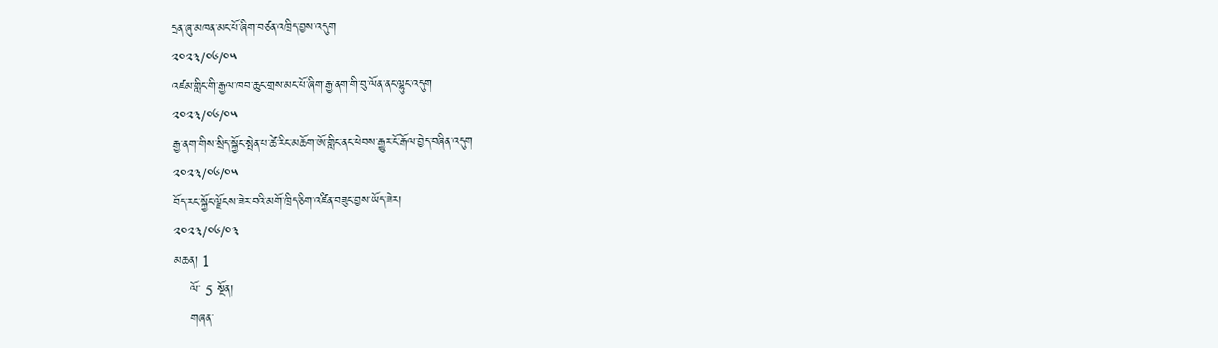དྲན་ཞུ་མཁན་མང་པོ་ཞིག་བཙན་འཁྲིད་བྱས་འདུག
༢༠༢༣/༠༦/༠༥
འཛམ་གླིང་གི་རྒྱལ་ཁབ་ཆུང་གྲས་མང་པོ་ཞིག་རྒྱ་ནག་གི་བུ་ལོན་ནང་ལྷུང་འདུག
༢༠༢༣/༠༦/༠༥
རྒྱ་ནག་གིས་སྲིད་སྐྱོང་སྤེན་པ་ཚེ་རིང་མཆོག་ཨོ་གླིང་ནང་ཕེབས་རྒྱུར་ངོ་རྒོལ་བྱེད་བཞིན་འདུག
༢༠༢༣/༠༦/༠༥
བོད་རང་སྐྱོང་ལྗོངས་ཟེར་བའི་མགོ་ཁྲིད་ཅིག་འཛིན་བཟུང་བྱས་ཡོད་ཟེར།
༢༠༢༣/༠༦/༠༣
མཆན། 1
    ལོ་ 5 སྔོན།
    གཞན་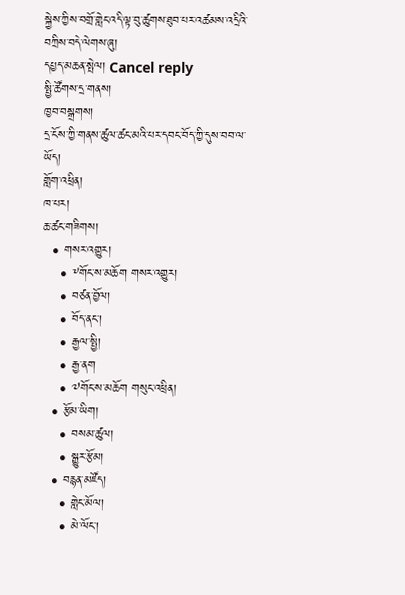སྐྱེས་ཀྱིས་བགྲོ་གླེང་འདི་ལྟ་བུ་ཚུགས་ཐུབ་པར་འཚམས་འདྲིའི་བཀྲིས་བདེ་ལེགས་ཞུ།
དཔྱད་མཆན་སྤེལ། Cancel reply
སྤྱི་ཚོགས་དྲ་གནས།
ཁྱབ་བསྒྲགས།
དྲ་ངོས་ཀྱི་གནས་ཚུལ་ཚང་མའི་པར་དབང་བོད་ཀྱི་དུས་བབ་ལ་ཡོད།
གློག་འཕྲིན།
ཁ་པར།
ཆ་ཚང་གཟིགས།
  • གསར་འགྱུར།
    • ༸གོང་ས་མཆོག གསར་འགྱུར།
    • བཙན་བྱོལ།
    • བོད་ནང་།
    • རྒྱལ་སྤྱི།
    • རྒྱ་ནག
    • ༧གོང་ས་མཆོག གསུང་འཕྲིན།
  • རྩོམ་ཡིག།
    • བསམ་ཚུལ།
    • སྒྱུར་རྩོམ།
  • བརྙན་མཛོད།
    • གླེང་མོལ།
    • མེ་ལོང་།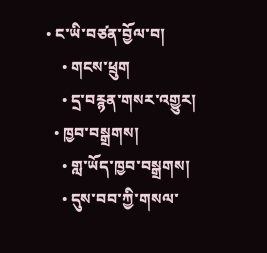• ང་ཡི་བཙན་བྱོལ་བ།
    • གངས་ཕྲུག
    • དྲ་བརྙན་གསར་འགྱུར།
  • ཁྱབ་བསྒྲགས།
    • གླ་ཡོད་ཁྱབ་བསྒྲགས།
    • དུས་བབ་ཀྱི་གསལ་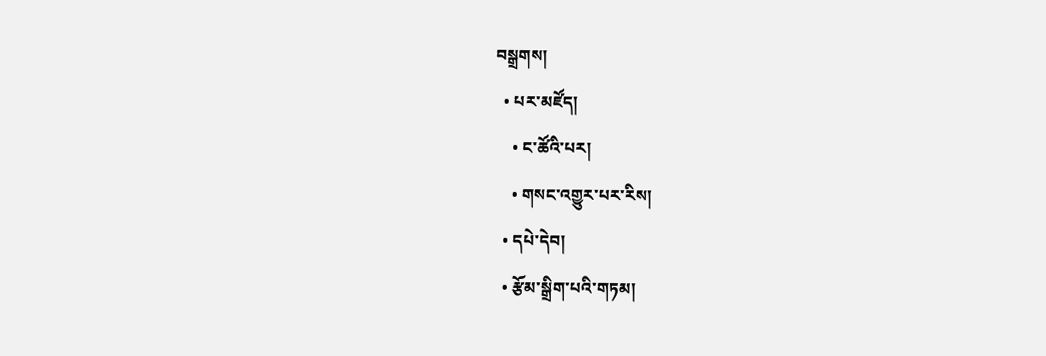བསྒྲགས།
  • པར་མཛོད།
    • ང་ཚོའི་པར།
    • གསང་འགྱུར་པར་རིས།
  • དཔེ་དེབ།
  • རྩོམ་སྒྲིག་པའི་གཏམ།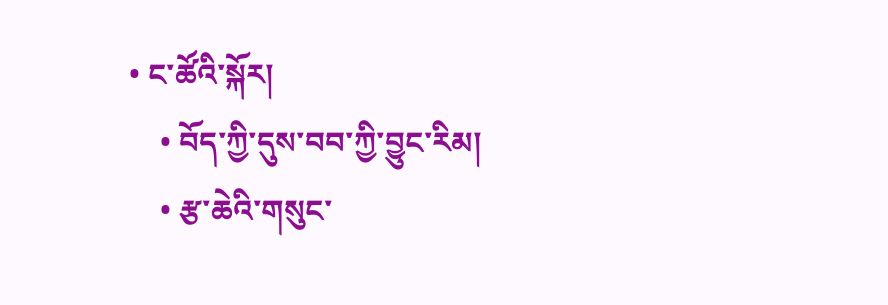• ང་ཚོའི་སྐོར།
    • བོད་ཀྱི་དུས་བབ་ཀྱི་བྱུང་རིམ།
    • རྩ་ཆེའི་གསུང་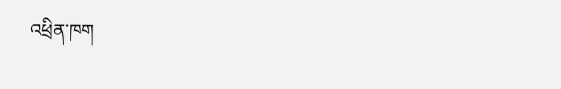འཕྲིན་ཁག